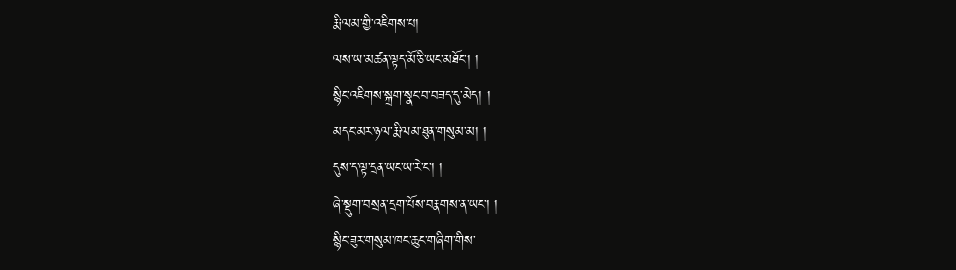རྨི་ལམ་གྱི་འཇིགས་པ།
ལས་ཡ་མཚན་ལྟད་མོ་ཅི་ཡང་མཐོང་། །
སྙིང་འཇིགས་སྐྲག་སྣང་བ་བཟད་དུ་མེད། །
མདང་མར་ཉལ་རྨི་ལམ་ཐུན་གསུམ་མ། །
དུས་ད་ལྟ་དྲན་ཡང་ཡ་རེ་ང་། །
ཞེ་སྡུག་བསྲན་དྲག་པོས་བརྣགས་ན་ཡང་། །
སྙིང་ཟུར་གསུམ་ཁང་ཆུང་གཞིག་གིས་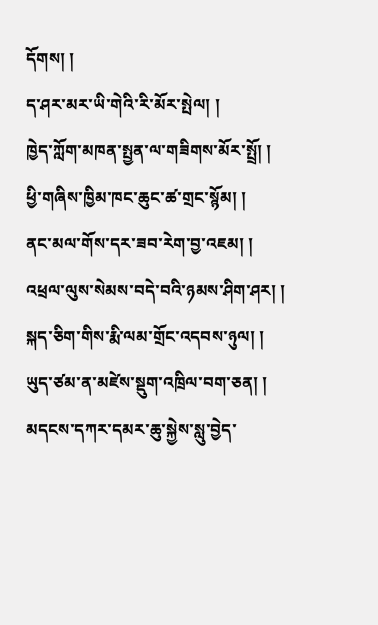དོགས། །
ད་ཤར་མར་ཡི་གེའི་རི་མོར་སྤེལ། །
ཁྱེད་ཀློག་མཁན་སྤྱན་ལ་གཟིགས་མོར་སྤྲོ། །
ཕྱི་གཞིས་ཁྱིམ་ཁང་ཆུང་ཚ་གྲང་སྙོམ། །
ནང་མལ་གོས་དར་ཟབ་རེག་བྱ་འཇམ། །
འཕྲལ་ལུས་སེམས་བདེ་བའི་ཉམས་ཤིག་ཤར། །
སྐད་ཅིག་གིས་རྨི་ལམ་གྲོང་འདབས་ཉུལ། །
ཡུད་ཙམ་ན་མཛེས་སྡུག་འཁྲིལ་བག་ཅན། །
མདངས་དཀར་དམར་ཆུ་སྐྱེས་སླུ་བྱེད་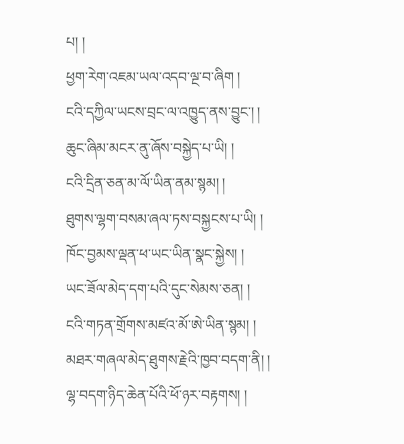པ། །
ཕྱག་རེག་འཇམ་ཡལ་འདབ་ལྔ་བ་ཞིག །
ངའི་དཀྱིལ་ཡངས་བྲང་ལ་འཁྱུད་ནས་བྱུང་། །
ཆུང་ཞིམ་མངར་ནུ་ཞོས་བསྐྱེད་པ་ཡི། །
ངའི་དྲིན་ཅན་མ་ལོ་ཡིན་ནམ་སྙམ། །
ཐུགས་ལྷག་བསམ་ཞལ་ཏས་བསྐྱངས་པ་ཡི། །
ཁོང་བྱམས་ལྡན་ཕ་ཡང་ཡིན་སྣང་སྐྱེས། །
ཡང་ཟོལ་མེད་དག་པའི་དུང་སེམས་ཅན། །
ངའི་གཏན་གྲོགས་མཛའ་མོ་ཨེ་ཡིན་སྙམ། །
མཐར་གཞལ་མེད་ཐུགས་རྗེའི་ཁྱབ་བདག་ནི། །
ལྷ་བདག་ཉིད་ཆེན་པོའི་ཕོ་ཉར་བརྟགས། །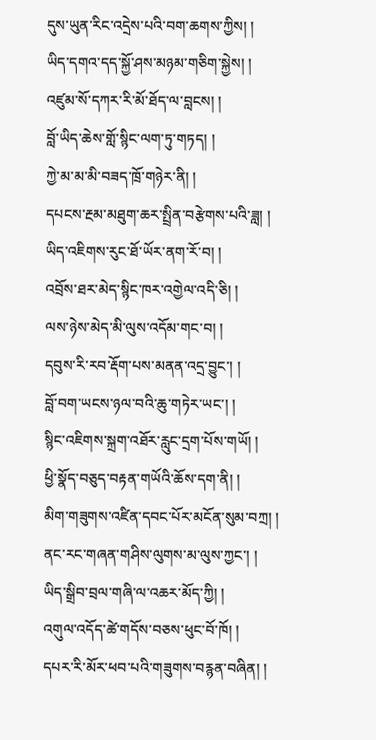དུས་ཡུན་རིང་འདྲེས་པའི་བག་ཆགས་ཀྱིས། །
ཡིད་དགའ་དད་སྐྱོ་ཤས་མཉམ་གཅིག་སྐྱེས། །
འཛུམ་སོ་དཀར་རི་མོ་ཐོད་ལ་བླངས། །
བློ་ཡིད་ཆེས་གློ་སྙིང་ལག་ཏུ་གཏད། །
ཀྱེ་མ་མ་མི་བཟད་ཁྲོ་གཉེར་ནི། །
དཔངས་རྔམ་མཐུག་ཆར་སྤྲིན་བརྩེགས་པའི་ཟླ། །
ཡིད་འཇིགས་རུང་ཐོ་ཡོར་ནག་རོ་བ། །
འབྲོས་ཐར་མེད་སྙིང་ཁར་འགྱེལ་འདི་ཅི། །
ལས་ཉེས་མེད་མི་ལུས་འདོམ་གང་བ། །
དབུས་རི་རབ་རྡོག་པས་མནན་འདྲ་བྱུང་། །
བློ་བག་ཡངས་ཉལ་བའི་ཆུ་གཏེར་ཡང་། །
སྙིང་འཇིགས་སྐྲག་འཐོར་རླུང་དྲག་པོས་གཡོ། །
ཕྱི་སྣོད་བཅུད་བརྟན་གཡོའི་ཆོས་དག་ནི། །
མིག་གཟུགས་འཛིན་དབང་པོར་མངོན་སུམ་བཀྲ། །
ནང་རང་གཞན་གཤིས་ལུགས་མ་ལུས་ཀྱང་། །
ཡིད་སྒྲིབ་བྲལ་གཞི་ལ་འཆར་མོད་ཀྱི། །
འགུལ་འདོད་ཚེ་གདོས་བཅས་ཕུང་བོ་ཁོ། །
དཔར་རི་མོར་ཕབ་པའི་གཟུགས་བརྙན་བཞིན། །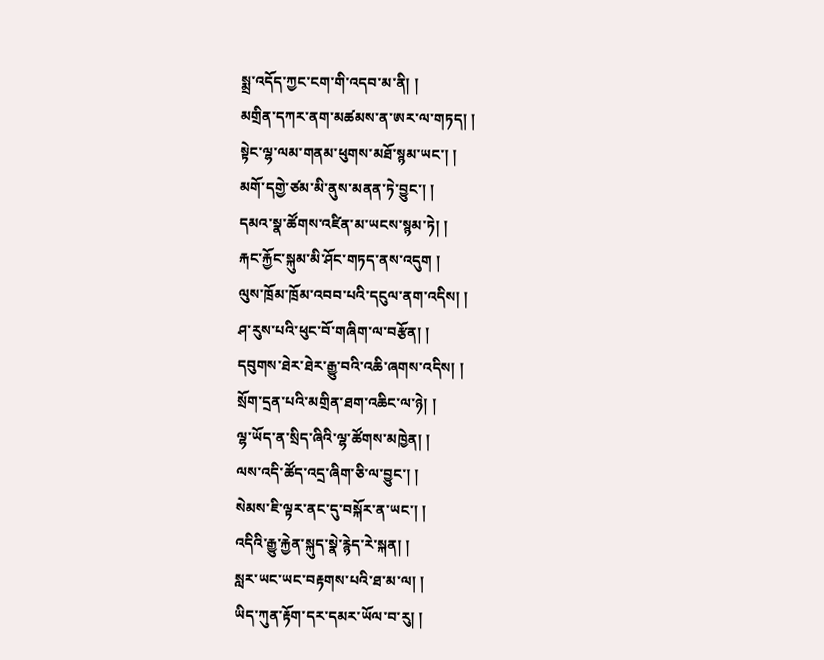སྨྲ་འདོད་ཀྱང་ངག་གི་འདབ་མ་ནི། །
མགྲིན་དཀར་ནག་མཚམས་ན་ཨར་ལ་གཏད། །
སྟེང་ལྷ་ལམ་གནམ་ཕུགས་མཐོ་སྙམ་ཡང་། །
མགོ་དགྱེ་ཙམ་མི་ནུས་མནན་ཏེ་བྱུང་། །
དམའ་སྣ་ཚོགས་འཛིན་མ་ཡངས་སྙམ་ཏེ། །
རྐང་རྐྱོང་སྐུམ་མི་ཤོང་གཏད་ནས་འདུག །
ལུས་ཁྲོམ་ཁྲོམ་འབབ་པའི་དངུལ་ནག་འདིས། །
ཤ་རུས་པའི་ཕུང་བོ་གཞིག་ལ་བརྩོན། །
དབུགས་ཐེར་ཐེར་རྒྱུ་བའི་འཆི་ཞགས་འདིས། །
སྲོག་དྲན་པའི་མགྲིན་ཐག་འཆིང་ལ་ཉེ། །
ལྷ་ཡོད་ན་སྲིད་ཞིའི་ལྷ་ཚོགས་མཁྱེན། །
ལས་འདི་ཚོད་འདྲ་ཞིག་ཅི་ལ་བྱུང་། །
སེམས་ཇི་ལྟར་ནང་དུ་བསྐོར་ན་ཡང་། །
འདིའི་རྒྱུ་རྐྱེན་སྐུད་སྣེ་རྙེད་རེ་སྐན། །
སླར་ཡང་ཡང་བརྟགས་པའི་ཐ་མ་ལ། །
ཡིད་ཀུན་རྟོག་དར་དམར་ཡོལ་བ་རུ། །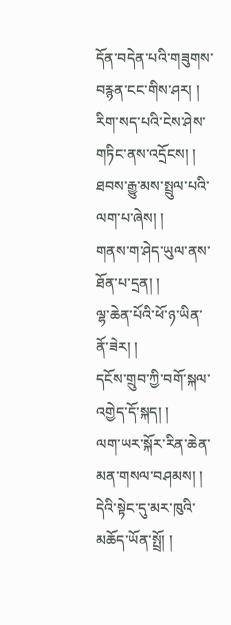དོན་བདེན་པའི་གཟུགས་བརྙན་ངང་གིས་ཤར། །
རིག་སད་པའི་ངེས་ཤེས་གཏིང་ནས་འདྲོངས། །
ཐབས་རྒྱུ་མས་སྤྲུལ་པའི་ལག་པ་ཞེས། །
གནས་ག་ཤེད་ཡུལ་ནས་ཐོན་པ་དྲན། །
ལྷ་ཆེན་པོའི་ཕོ་ཉ་ཡིན་ནོ་ཟེར། །
དངོས་གྲུབ་ཀྱི་བགོ་སྐལ་འགྱེད་དོ་སྐད། །
ལག་ཡར་སྐོར་རིན་ཆེན་མན་གསལ་བཤམས། །
དེའི་སྟེང་དུ་མར་ཁུའི་མཆོད་ཡོན་སྤྲོ། །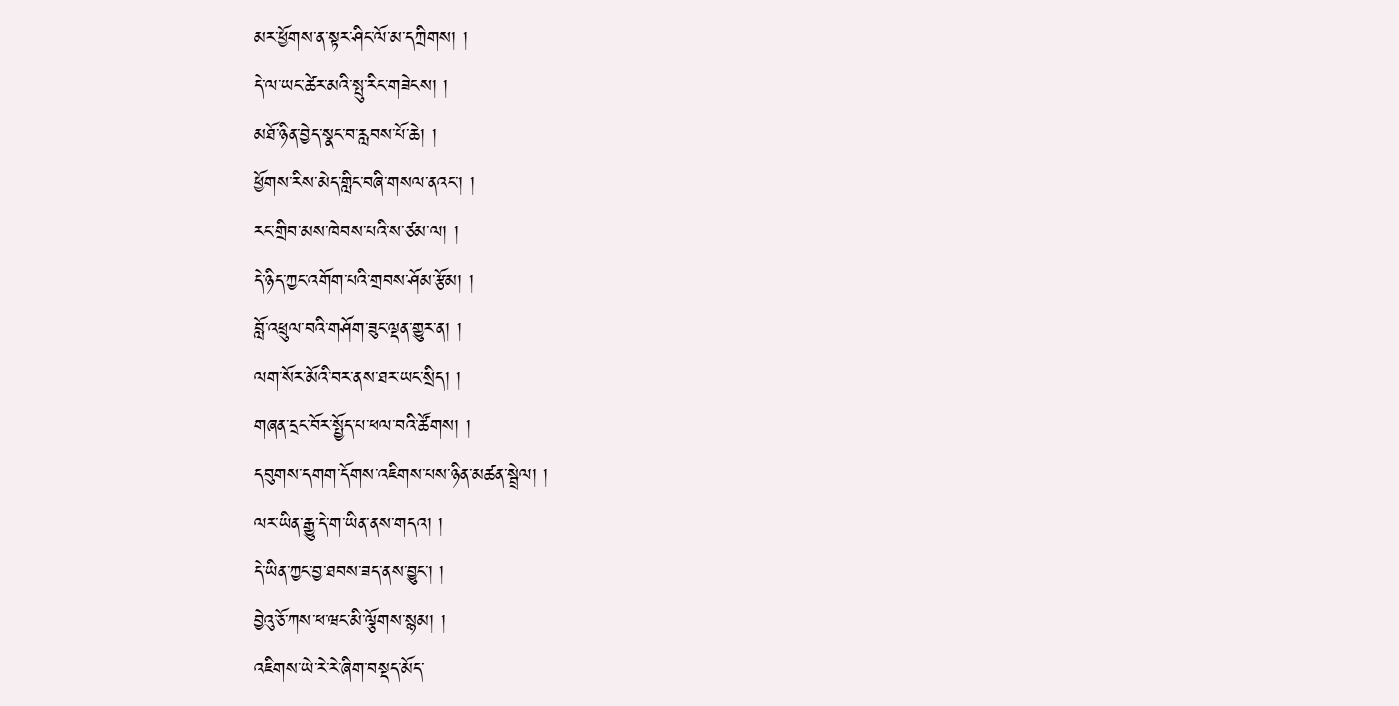མར་ཕྱོགས་ན་སྟར་ཤིང་ལོ་མ་དཀྲིགས། །
དེ་ལ་ཡང་ཚེར་མའི་སྤུ་རིང་གཟེངས། །
མཐོ་ཉིན་བྱེད་སྣང་བ་རླབས་པོ་ཆེ། །
ཕྱོགས་རིས་མེད་གླིང་བཞི་གསལ་ནའང་། །
རང་གྲིབ་མས་ཁེབས་པའི་ས་ཙམ་ལ། །
དེ་ཉིད་ཀྱང་འགོག་པའི་གྲབས་ཤོམ་རྩོམ། །
བློ་འཕྲུལ་བའི་གཤོག་ཟུང་ལྡན་གྱུར་ན། །
ལག་སོར་མོའི་བར་ནས་ཐར་ཡང་སྲིད། །
གཞན་དྲང་བོར་སྤྱོད་པ་ཕལ་བའི་ཚོགས། །
དབུགས་དགག་དོགས་འཇིགས་པས་ཉིན་མཚན་སྦྲེལ། །
ལར་ཡིན་རྒྱུ་དེ་ག་ཡིན་ནས་གདའ། །
དེ་ཡིན་ཀྱང་བྱ་ཐབས་ཟད་ནས་བྱུང་། །
བྱེའུ་ཅོ་ཀས་ཕ་ཝང་མི་ལྕོགས་སྙམ། །
འཇིགས་ཡེ་རེ་རེ་ཞིག་བསྡད་མོད་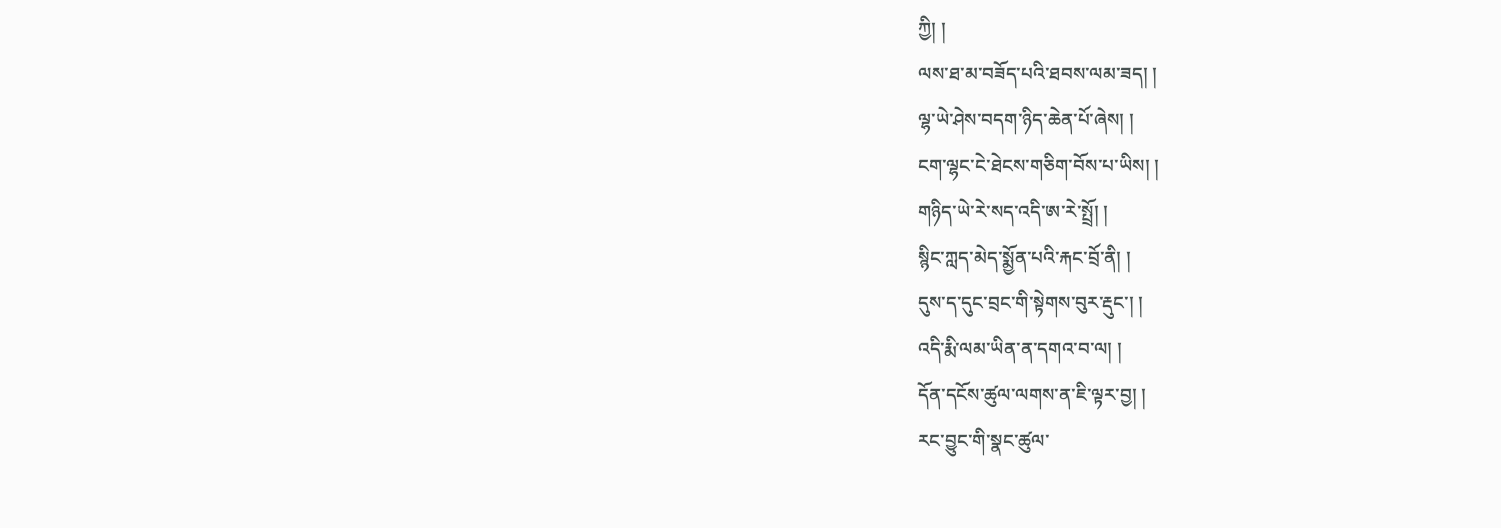ཀྱི། །
ལས་ཐ་མ་བཟོད་པའི་ཐབས་ལམ་ཟད། །
ལྷ་ཡེ་ཤེས་བདག་ཉིད་ཆེན་པོ་ཞེས། །
ངག་ལྷང་ངེ་ཐེངས་གཅིག་བོས་པ་ཡིས། །
གཉིད་ཡེ་རེ་སད་འདི་ཨ་རེ་སྤྲོ། །
སྙིང་ཀླད་མེད་སྨྱོན་པའི་རྐང་བྲོ་ནི། །
དུས་ད་དུང་བྲང་གི་སྟེགས་བུར་རྡུང་། །
འདི་རྨི་ལམ་ཡིན་ན་དགའ་བ་ལ། །
དོན་དངོས་ཚུལ་ལགས་ན་ཇི་ལྟར་བྱ། །
རང་བྱུང་གི་སྣང་ཚུལ་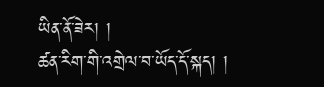ཡིན་ནོ་ཟེར། །
ཚན་རིག་གི་འགྲེལ་བ་ཡོད་དོ་སྐད། །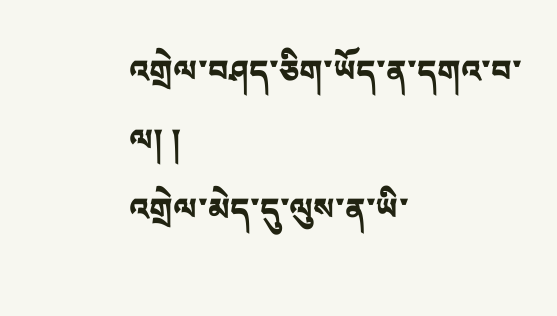འགྲེལ་བཤད་ཅིག་ཡོད་ན་དགའ་བ་ལ། །
འགྲེལ་མེད་དུ་ལུས་ན་ཡི་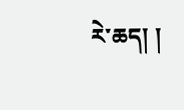རེ་ཆད། །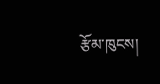རྩོམ་ཁུངས།